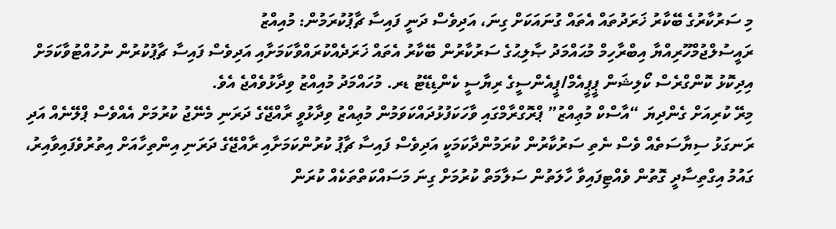މި ސަރުކާރުގެ ބޭކާރު ޚަރަދުތައް އެތައް ގުނައަކަށް ގިނަ، އަދިވެސް ދަނީ ފައިސާ ޗާޕުކުރަމުން: މުއިއްޒު
ރައީސުލްޖުމްހޫރިއްޔާ އިބްރާހިމް މުޙައްމަދު ޞާލިޙުގެ ސަރުކާރުން ބޭކާރު އެތައް ޚަރަދެއްކުރައްވާކަމަށާއި އަދިވެސް ފައިސާ ޗާޕުކުރުން ނުހުއްޓުވާކަމަށް އިދިކޮޅު ކޮންގްރެސް ކޯލިޝަން ޕީޕީއެމް/ޕީއެންސީގެ ރިޔާސީ ކެންޑިޑޭޓު ޑރ. މުހައްމަދު މުއިއްޒު ވިދާޅުވެއްޖެ އެވެ.
މިރޭ ކުރިއަށް ގެންދިޔަ “އާސްކް މުޢިއްޒު” ޕްރޮގްރާމްގައި ވާހަކަފުޅުދައްކަވަމުން މުޢިއްޒު ވިދާޅުވީ ރާއްޖޭގެ ދަރަނި މެނޭޖު ކުރުމަށް އެއްވެސް ޕްލޭނެއް އަދި ރަނގަޅު ސިޔާސަތެއް ވެސް ނެތި ސަރުކާރުން ކުރަމުންދާކަމަކީ އަދިވެސް ފައިސާ ޗާޕު ކުރުންކަމަށާއި ރާއްޖޭގެ ދަރަނި އިންތިހާއަށް އިތުރުވެފައިވާއިރު، ގައުމު އިގްތިސާދީ ގޮތުން ވެއްޓިފައިވާ ހާލަތުން ސަލާމަތް ކުރުމަށް ގިނަ މަސައްކަތްތަކެއް ކުރަން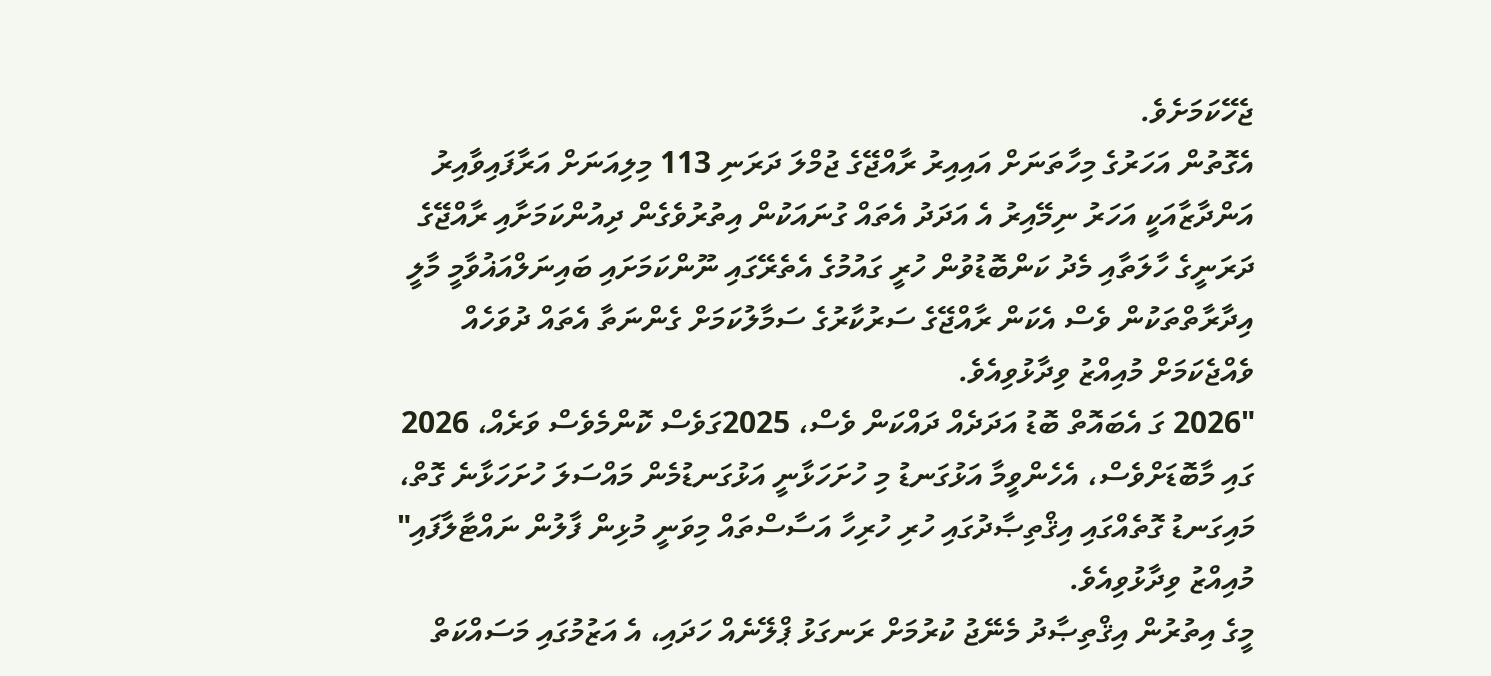ޖެހޭކަމަށެވެ.
އެގޮތުން އަހަރުގެ މިހާތަނަށް އައިއިރު ރާއްޖޭގެ ޖުމްލަ ދަރަނި 113 މިލިއަނަށް އަރާފައިވާއިރު އަންދާޒާއަކީ އަހަރު ނިމޭއިރު އެ އަދަދު އެތައް ގުނައަކުން އިތުރުވެގެން ދިއުންކަމަށާއި ރާއްޖޭގެ ދަރަނީގެ ހާލަތާއި މެދު ކަންބޮޑުވުން ހުރީ ގައުމުގެ އެތެރޭގައި ނޫންކަމަށައި ބައިނަލްއަޣުވާމީ މާލީ އިދާރާތްތަކުން ވެސް އެކަން ރާއްޖޭގެ ސަރުކާރުގެ ސަމާލުކަމަށް ގެންނަތާ އެތައް ދުވަހެއް ވެއްޖެކަމަށް މުއިއްޒު ވިދާޅުވިއެވެ.
"2026 ގަ އެބައޮތް ބޮޑު އަދަދެއް ދައްކަން ވެސް، 2025ގަވެސް ކޮންމެވެސް ވަރެއް، 2026 ގައި މާބޮޑަށްވެސް، އެހެންވީމާ އަޅުގަނޑު މި ހުށަހަޅާނީ އަޅުގަނޑުމެން މައްސަލަ ހުށަހަޅާނެ ގޮތް، މައިގަނޑު ގޮތެއްގައި އިޤްތިޞާދުގައި ހުރި ހުރިހާ އަސާސްތައް މިވަނީ މުޅިން ފާލުން ނައްޓާލާފައި" މުއިއްޒު ވިދާޅުވިއެވެ.
މީގެ އިތުރުން އިޤްތިޞާދު މެނޭޖު ކުރުމަށް ރަނގަޅު ޕްލޭނެއް ހަދައި، އެ އަޒުމުގައި މަސައްކަތް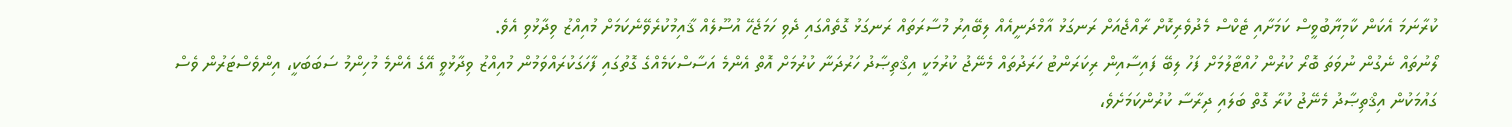ކުރާނަމަ އެކަން ކާމިޔާބުވީސް ކަމަށާއި ޓެކްސް މެދުވެރިކޮށް ރާއްޖެއަށް ރަނގަޅު އާމްދަނީއެއް ލިބޭއިރު މުސާރަތައް ރަނގަޅު ގޮތެއްގައި ދެވި ހަމަޖެހޭ އުސޫލެއް ޤާއިމުކުރެވޭނެކަމަށް މުއިއްޒު ވިދާޅުވި އެވެ.
ލޯނުތައް ނެގުން ނުވަތަ ބޮރޯ ކުރުން ހުއްޓާލުމަށް ފަހު ލިބޭ ފައިސާއިން ރިކަރަންޓު ހަރަދުތައް މެނޭޖު ކުރުމަކީ އިޤްތިޞާދު ހަރުދަނާ ކުރުމަށް އޮތް އެންމެ އަސާސްކަމެއްގެ ގޮތުގައި ފާހަގަކުރައްވަމުން މުއިއްޒު ވިދާޅުވީ އޭގެ އެންމެ މުހިންމު ސަބަބަކީ، އިންވެސްޓަރުން ވެސް ގައުމަކުން އިޤްތިޞާދު މެނޭޖު ކުރާ ގޮތް ބަލައި ދިރާސާ ކުރުންކަމަށެވެ،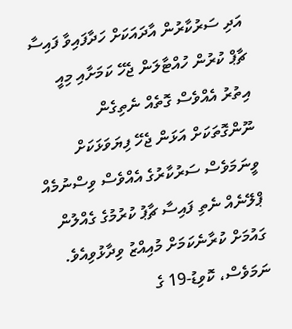އަދި ސަރުކާރުން އާދައަކަށް ހަދާފައިވާ ފައިސާ ޗާޕް ކުރުން ހުއްޓާލަން ޖެހޭ ކަމަށާއި މިއީ އިތުރު އެއްވެސް ގޮތެއް ނެތިގެން ނޫންގޮތަކަށް އަޅަން ޖެހޭ ފިޔަވަޅަކަށް ވީނަމަވެސް ސަރުކާރުގެ އެއްވެސް ވިސްނުމެއް ޕްލޭނެއް ނެތި ފައިސާ ޗާޕު ކުރުމުގެ ގެއްލުން ގައުމަށް ކުރާނެކަމަށް މުއިއްޒު ވިދާޅުވިއެވެ.
ނަމަވެސް، ކޮވިޑު-19 ގެ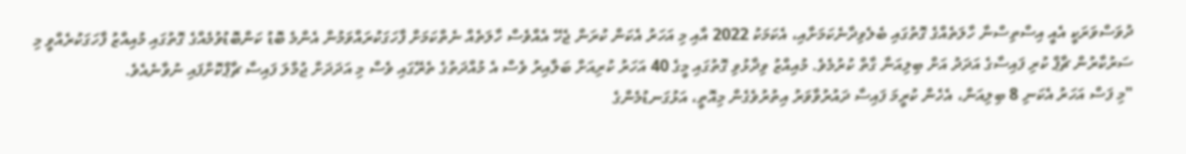ދުވަސްވަރަކީ އެއީ އިސްތިސްނާ ހާލަތެއްގެ ގޮތުގައި ބެލެވިދާނެކަމަށާއި، އެކަމަކު 2022 އާއި މި އަހަރު އެކަން ކުރަން ޖެހޭ އެއްވެސް ހާލަތެއް ނެތްކަމަށް ފާހަގަކުރައްވަމުން އެންމެ ބޮޑު ކަންބޮޑުވުމެއްގެ ގޮތުގައި މުއިއްޒު ފާހަގަކުރެއްވީ މި ސަރުކާރުން ޗާޕް ކުރި ފައިސާގެ އަދަދު އަށް ބިލިއަނާ ގާތް ކުރުމެވެ. މުއިއްޒު ވިދާޅުވި ގޮތުގައި މީގެ 40 އަހަރު ކުރިއަށް ބަލާއިރު ވެސް އެ މުއްދަތުގެ ތެރޭގައި ވެސް މި އަދަދަށް ޖުމްލަ ފައިސާ ޗާޕްކޮށްފައި ނުވާނެއެވެ.
"މި ފަސް އަހަރު އެކަނި 8 ބިލިއަން، އެހެން ކުރީމަ ފައިސާ ދައުރުވާވަރު އިތުރުވެގެން މިއޮތީ، އަޅުގަނޑުމެންގެ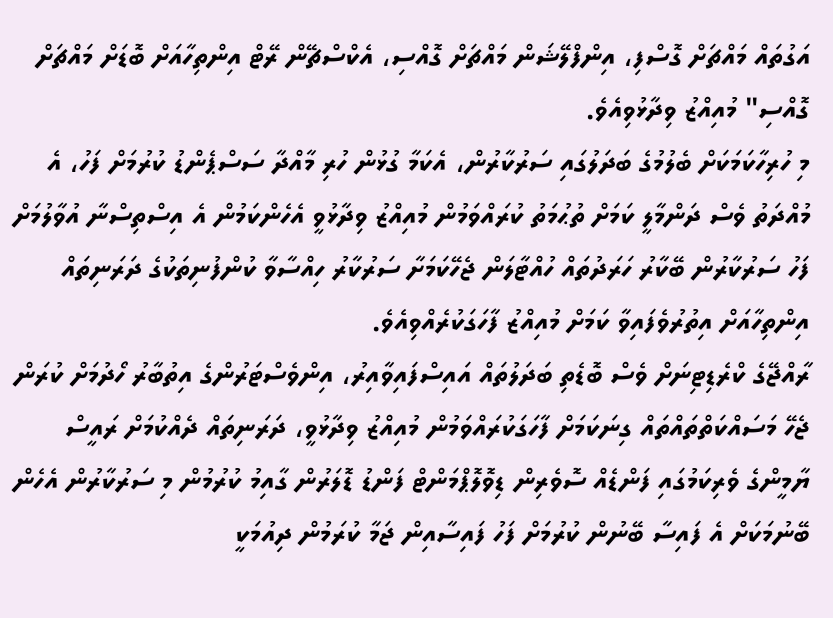އަގުތައް މައްޗަށް ގޮސްފި، އިންފްލޭޝަން މައްޗަށް ގޮއްސި، އެކްސްޗޭން ރޭޓް އިންތިހާއަށް ބޮޑަށް މައްޗަށް ގޮއްސި" މުއިއްޒު ވިދާޅުވިއެވެ.
މި ހުރިހާކަމަކަށް ބެލުމުގެ ބަދަލުގައި ސަރުކާރުން، އެކަމާ ގުޅުން ހުރި މާއްދާ ސަސްޕެންޑު ކުރުމަށް ފަހު، އެ މުއްދަތު ވެސް ދަންމާލީ ކަމަށް ތުޙުމަތު ކުރައްވަމުން މުއިއްޒު ވިދާޅުވީ އެހެންކަމުން އެ އިސްތިސްނާ އުވާލުމަށް ފަހު ސަރުކާރުން ބޭކާރު ހަރަދުތައް ހުއްޓާލަން ޖެހޭކަމަށާ ސަރުކާރު ހިއްސާވާ ކުންފުނިތަކުގެ ދަރަނިތައް އިންތިހާއަށް އިތުރުވެފައިވާ ކަމަށް މުއިއްޒު ފާހަގަކުރެއްވިއެވެ.
ރާއްޖޭގެ ކްރެޑިޓިނަށް ވެސް ބޮޑެތި ބަދަލުތައް އައިސްފައިވާއިރު، އިންވެސްޓަރުންގެ އިތުބާރު ހޯދުމަށް ކުރަން ޖެހޭ މަސައްކަތްތައްތައް ގިނަކަމަށް ފާހަގަކުރައްވަމުން މުއިއްޒު ވިދާޅުވީ، ދަރަނިތައް ދެއްކުމަށް ރައީސް ޔާމީންގެ ވެރިކަމުގައި ފަންޑެއް ސޮވެރިން ޑިވޮލޮޕްމަންޓް ފަންޑު ޑޮލަރުން ގާއިމު ކުރުމުން މި ސަރުކާރުން އެހެން ބޭނުމަކަށް އެ ފައިސާ ބޭނުން ކުރުމަށް ފަހު ފައިސާއިން ޖަމާ ކުރަމުން ދިއުމަކީ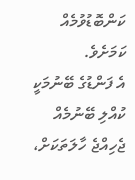ކަންބޮޑުވުމެއް ކަމަށެވެ.
އެ ފަންޑުގެ ބޭނުމަކީ ކުއްލި ބޭނުމެއް ޖެހިއްޖެ ހާލަތަކަށް،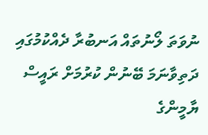ނުވަތަ ލޯނުތައް އަނބުރާ ދެއްކުމުގައި ދަތިވާނަމަ ބޭނުން ކުރުމަށް ރައީސް ޔާމީންގެ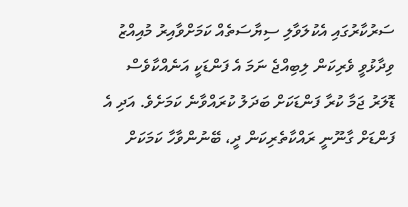ސަރުކާރުގައި އެކުލަވާލި ސިޔާސަތެއް ކަމަށްވާއިރު މުއިއްޒު ވިދާޅުވީ ވެރިކަން ލިބިއްޖެ ނަމަ އެ ފަންޑަކީ އަނެއްކާވެސް ޑޮލަރު ޖަމާ ކުރާ ފަންޑަކަށް ބަދަލު ކުރައްވާނެ ކަމަށެވެ. އަދި އެ ފަންޑަށް ގާނޫނީ ރައްކާތެރިކަން ދީ، ބޭނުންވާހާ ކަމަކަށް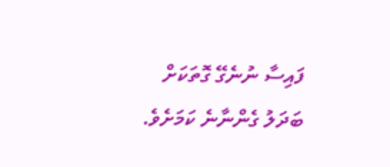ފައިސާ ނުނެގޭ ގޮތަކަށް ބަދަލު ގެންނާނެ ކަމަށެވެ.